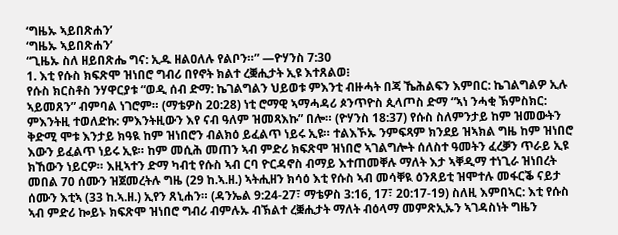‘ግዜኡ ኣይበጽሐን’
‘ግዜኡ ኣይበጽሐን’
“ጊዜኡ ስለ ዘይበጽሔ ግና: ኢዱ ዘልዐለሉ የልቦን።” —ዮሃንስ 7:30
1. እቲ የሱስ ክፍጽሞ ዝነበሮ ግብሪ በየኖት ክልተ ረቛሒታት ኢዩ እተጸልወ፧
የሱስ ክርስቶስ ንሃዋርያቱ “ወዲ ሰብ ድማ: ኬገልግልን ህይወቱ ምእንቲ ብዙሓት በጃ ኼሕልፍን እምበር: ኬገልግልዎ ኢሉ ኣይመጸን” ብምባል ነገሮም። (ማቴዎስ 20:28) ነቲ ሮማዊ ኣማሓዳሪ ጶንጥዮስ ጲላጦስ ድማ “ኣነ ንሓቂ ኽምስክር: ምእንትዚ ተወለድኩ: ምእንትዚውን እየ ናብ ዓለም ዝመጻእኩ” በሎ። (ዮሃንስ 18:37) የሱስ ስለምንታይ ከም ዝመውትን ቅድሚ ሞቱ እንታይ ክዓዪ ከም ዝነበሮን ብልክዕ ይፈልጥ ነይሩ ኢዩ። ተልእኾኡ ንምፍጻም ክንደይ ዝኣክል ግዜ ከም ዝነበሮ እውን ይፈልጥ ነይሩ ኢዩ። ከም መሲሕ መጠን ኣብ ምድሪ ክፍጽሞ ዝነበሮ ኣገልግሎት ሰለስተ ዓመትን ፈረቓን ጥራይ ኢዩ ክኸውን ነይርዎ። እዚኣተን ድማ ካብቲ የሱስ ኣብ ርባ ዮርዳኖስ ብማይ እተጠመቐሉ ማለት እታ ኣቐዲማ ተነጊራ ዝነበረት መበል 70 ሰሙን ዝጀመረትሉ ግዜ (29 ከ.ኣ.ዘ.) ኣትሒዘን ክሳዕ እቲ የሱስ ኣብ መሳቐዪ ዕንጸይቲ ዝሞተሉ መፋርቕ ናይታ ሰሙን እቲኣ (33 ከ.ኣ.ዘ.) ኢየን ጸኒሐን። (ዳንኤል 9:24-27፣ ማቴዎስ 3:16, 17፣ 20:17-19) ስለዚ እምበኣር: እቲ የሱስ ኣብ ምድሪ ኰይኑ ክፍጽሞ ዝነበሮ ግብሪ ብምሉኡ ብኽልተ ረቛሒታት ማለት ብዕላማ መምጽኢኡን ኣገዳስነት ግዜን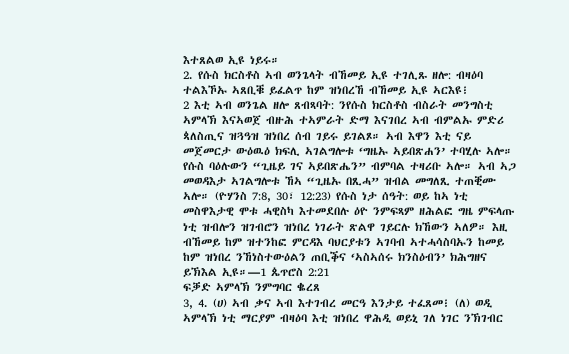እተጸልወ ኢዩ ነይሩ።
2. የሱስ ክርስቶስ ኣብ ወንጌላት ብኸመይ ኢዩ ተገሊጹ ዘሎ: ብዛዕባ ተልእኾኡ ኣጸቢቑ ይፈልጥ ከም ዝነበረኸ ብኸመይ ኢዩ ኣርእዩ፧
2 እቲ ኣብ ወንጌል ዘሎ ጸብጻባት: ንየሱስ ክርስቶስ ብስራት መንግስቲ ኣምላኽ እናኣወጀ ብዙሕ ተኣምራት ድማ እናገበረ ኣብ ብምልኡ ምድሪ ጳለስጢና ዝጓዓዝ ዝነበረ ሰብ ገይሩ ይገልጾ። ኣብ እዋን እቲ ናይ መጀመርታ ውዕዉዕ ክፍሊ ኣገልግሎቱ ‘ግዜኡ ኣይበጽሐን’ ተባሂሉ ኣሎ። የሱስ ባዕሉውን “ጊዜይ ገና ኣይበጽሔን” ብምባል ተዛሪቡ ኣሎ። ኣብ ኣጋ መወዳእታ ኣገልግሎቱ ኸኣ “ጊዜኡ በጺሓ” ዝብል መግለጺ ተጠቒሙ ኣሎ። (ዮሃንስ 7:8, 30፣ 12:23) የሱስ ነታ ሰዓት: ወይ ከኣ ነቲ መስዋእታዊ ሞቱ ሓዊስካ እተመደበሉ ዕዮ ንምፍጻም ዘሕልፎ ግዜ ምፍላጡ ነቲ ዝብሎን ዝገብሮን ዝነበረ ነገራት ጽልዋ ገይርሉ ክኸውን ኣለዎ። እዚ ብኸመይ ከም ዝተንከፎ ምርዳእ ባህርያቱን ኣገባብ ኣተሓሳስባኡን ከመይ ከም ዝነበረ ንኸነስተውዕልን ጠቢቕና ‘ኣስኣሰሩ ክንስዕብን’ ክሕግዘና ይኽእል ኢዩ።—1 ጴጥሮስ 2:21
ፍቓድ ኣምላኽ ንምግባር ቈረጸ
3, 4. (ሀ) ኣብ ቃና ኣብ እተገብረ መርዓ እንታይ ተፈጸመ፧ (ለ) ወዲ ኣምላኽ ነቲ ማርያም ብዛዕባ እቲ ዝነበረ ዋሕዲ ወይኒ ገለ ነገር ንኽገብር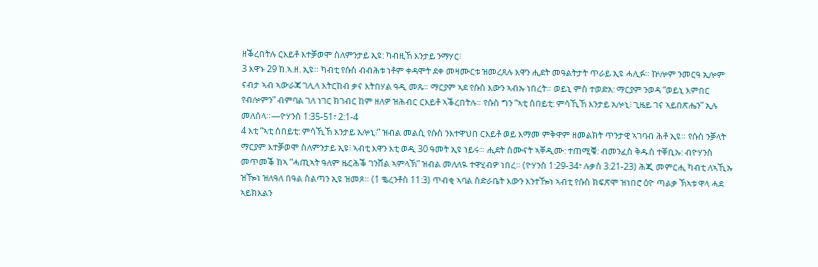ዘቕረበትሉ ርእይቶ እተቓወሞ ስለምንታይ ኢዩ: ካብዚኸ እንታይ ንማሃር፧
3 እዋኑ 29 ከ.ኣ.ዘ. ኢዩ። ካብቲ የሱስ ብብሕቱ ነቶም ቀዳሞት ደቀ መዛሙርቱ ዝመረጸሉ እዋን ሒደት መዓልትታት ጥራይ ኢዩ ሓሊፉ። ኵሎም ንመርዓ ኢሎም ናብታ ኣብ ኣውራጃ ገሊላ እትርከብ ቃና እትበሃል ዓዲ መጹ። ማርያም ኣደ የሱስ እውን ኣብኡ ነበረት። ወይኒ ምስ ተወድአ: ማርያም ንወዳ “ወይኒ እምበር የብሎምን” ብምባል ገለ ነገር ክገብር ከም ዘለዎ ዝሕብር ርእይቶ ኣቕረበትሉ። የሱስ ግን “ኣቲ ሰበይቲ: ምሳኺኸ እንታይ አሎኒ፧ ጊዜይ ገና ኣይበጽሔን” ኢሉ መለሰላ።—ዮሃንስ 1:35-51፣ 2:1-4
4 እቲ “ኣቲ ሰበይቲ: ምሳኺኸ እንታይ አሎኒ፧” ዝብል መልሲ የሱስ ንእተዋህበ ርእይቶ ወይ እማመ ምቅዋም ዘመልክት ጥንታዊ ኣገባብ ሕቶ ኢዩ። የሱስ ንቓላት ማርያም እተቓወሞ ስለምንታይ ኢዩ፧ ኣብቲ እዋን እቲ ወዲ 30 ዓመት ኢዩ ነይሩ። ሒደት ሰሙናት ኣቐዲሙ: ተጠሚቑ: ብመንፈስ ቅዱስ ተቐቢኡ: ብዮሃንስ መጥመቕ ከኣ “ሓጢኣት ዓለም ዜርሕቕ ገንሸል ኣምላኽ” ዝብል መለለዪ ተዋሂብዎ ነበረ። (ዮሃንስ 1:29-34፣ ሉቃስ 3:21-23) ሕጂ መምርሒ ካብቲ ለኣኺኡ ዝዀነ ዝለዓለ በዓል ስልጣን ኢዩ ዝመጾ። (1 ቈረንቶስ 11:3) ጥብቂ ኣባል ስድራቤት እውን እንተዀነ ኣብቲ የሱስ ክፍጽሞ ዝነበሮ ዕዮ ጣልቃ ኽኣቱ ዋላ ሓደ ኣይክእልን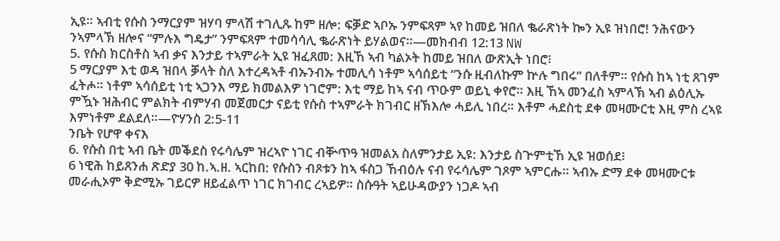ኢዩ። ኣብቲ የሱስ ንማርያም ዝሃባ ምላሽ ተገሊጹ ከም ዘሎ: ፍቓድ ኣቦኡ ንምፍጻም ኣየ ከመይ ዝበለ ቈራጽነት ኰን ኢዩ ዝነበሮ! ንሕናውን ንኣምላኽ ዘሎና “ምሉእ ግዴታ” ንምፍጻም ተመሳሳሊ ቈራጽነት ይሃልወና።—መክብብ 12:13 NW
5. የሱስ ክርስቶስ ኣብ ቃና እንታይ ተኣምራት ኢዩ ዝፈጸመ: እዚኸ ኣብ ካልኦት ከመይ ዝበለ ውጽኢት ነበሮ፧
5 ማርያም እቲ ወዳ ዝበላ ቓላት ስለ እተረዳኣቶ ብኡንብኡ ተመሊሳ ነቶም ኣሳሰይቲ “ንሱ ዚብለኩም ኵሉ ግበሩ” በለቶም። የሱስ ከኣ ነቲ ጸገም ፈትሖ። ነቶም ኣሳሰይቲ ነቲ ኣጋንእ ማይ ክመልእዎ ነገሮም: እቲ ማይ ከኣ ናብ ጥዑም ወይኒ ቀየሮ። እዚ ኸኣ መንፈስ ኣምላኽ ኣብ ልዕሊኡ ምዃኑ ዝሕብር ምልክት ብምሃብ መጀመርታ ናይቲ የሱስ ተኣምራት ክገብር ዘኽእሎ ሓይሊ ነበረ። እቶም ሓደስቲ ደቀ መዛሙርቲ እዚ ምስ ረኣዩ እምነቶም ደልደለ።—ዮሃንስ 2:5-11
ንቤት የሆዋ ቀናእ
6. የሱስ በቲ ኣብ ቤት መቕደስ የሩሳሌም ዝረኣዮ ነገር ብቝጥዓ ዝመልአ ስለምንታይ ኢዩ: እንታይ ስጕምቲኸ ኢዩ ዝወሰደ፧
6 ነዊሕ ከይጸንሐ ጽድያ 30 ከ.ኣ.ዘ. ኣርከበ: የሱስን ብጾቱን ከኣ ፋስጋ ኸብዕሉ ናብ የሩሳሌም ገጾም ኣምርሑ። ኣብኡ ድማ ደቀ መዛሙርቱ መራሒኦም ቅድሚኡ ገይርዎ ዘይፈልጥ ነገር ክገብር ረኣይዎ። ስሱዓት ኣይሁዳውያን ነጋዶ ኣብ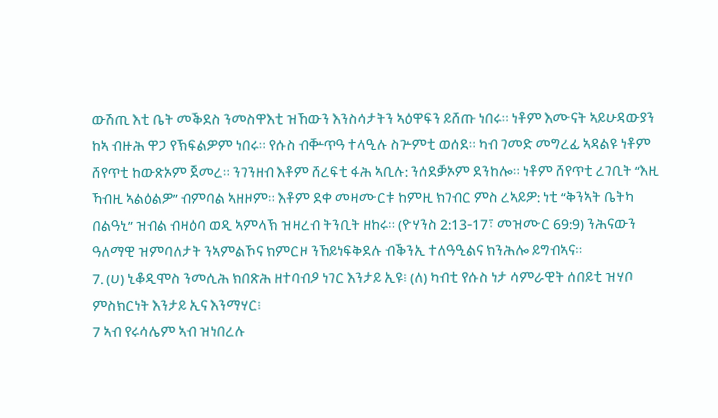ውሽጢ እቲ ቤት መቕደስ ንመስዋእቲ ዝኸውን እንስሳታትን ኣዕዋፍን ይሸጡ ነበሩ። ነቶም እሙናት ኣይሁዳውያን ከኣ ብዙሕ ዋጋ የኽፍልዎም ነበሩ። የሱስ ብቝጥዓ ተላዒሉ ስጕምቲ ወሰደ። ካብ ገመድ መግረፊ ኣዳልዩ ነቶም ሸየጥቲ ከውጽኦም ጀመረ። ንገንዘብ እቶም ሸረፍቲ ፋሕ ኣቢሉ: ንሰደቓኦም ደንከሎ። ነቶም ሸየጥቲ ረገቢት “እዚ ኻብዚ ኣልዕልዎ” ብምባል ኣዘዞም። እቶም ደቀ መዛሙርቱ ከምዚ ክገብር ምስ ረኣይዎ: ነቲ “ቅንኣት ቤትካ በልዓኒ” ዝብል ብዛዕባ ወዲ ኣምላኽ ዝዛረብ ትንቢት ዘከሩ። (ዮሃንስ 2:13-17፣ መዝሙር 69:9) ንሕናውን ዓለማዊ ዝምባለታት ንኣምልኾና ክምርዞ ንኸይነፍቅደሉ ብቕንኢ ተለዓዒልና ክንሕሎ ይግብኣና።
7. (ሀ) ኒቆዲሞስ ንመሲሕ ክበጽሕ ዘተባብዖ ነገር እንታይ ኢዩ፧ (ለ) ካብቲ የሱስ ነታ ሳምራዊት ሰበይቲ ዝሃቦ ምስክርነት እንታይ ኢና እንማሃር፧
7 ኣብ የሩሳሌም ኣብ ዝነበረሉ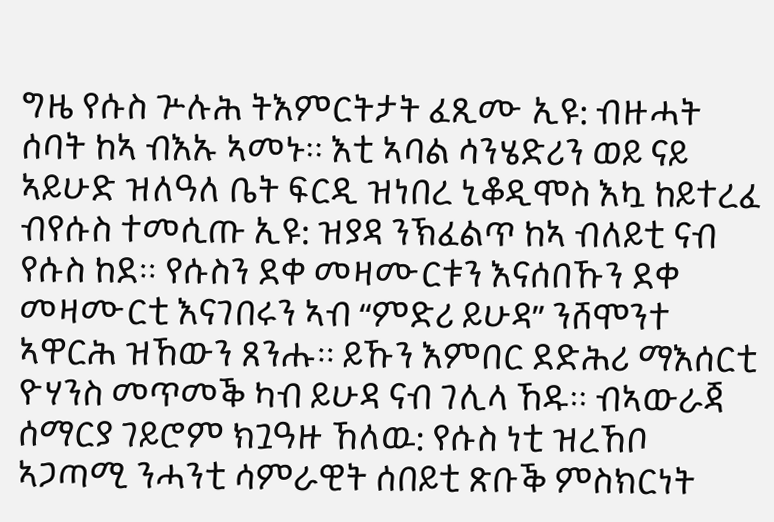ግዜ የሱስ ጕሉሕ ትእምርትታት ፈጺሙ ኢዩ: ብዙሓት ሰባት ከኣ ብእኡ ኣመኑ። እቲ ኣባል ሳንሄድሪን ወይ ናይ ኣይሁድ ዝለዓለ ቤት ፍርዲ ዝነበረ ኒቆዲሞስ እኳ ከይተረፈ ብየሱስ ተመሲጡ ኢዩ: ዝያዳ ንኽፈልጥ ከኣ ብለይቲ ናብ የሱስ ከደ። የሱስን ደቀ መዛሙርቱን እናሰበኹን ደቀ መዛሙርቲ እናገበሩን ኣብ “ምድሪ ይሁዳ” ንሸሞንተ ኣዋርሕ ዝኸውን ጸንሑ። ይኹን እምበር ደድሕሪ ማእሰርቲ ዮሃንስ መጥመቕ ካብ ይሁዳ ናብ ገሊላ ኸዱ። ብኣውራጃ ሰማርያ ገይሮም ክጓዓዙ ኸለዉ: የሱስ ነቲ ዝረኸቦ ኣጋጣሚ ንሓንቲ ሳምራዊት ሰበይቲ ጽቡቕ ምስክርነት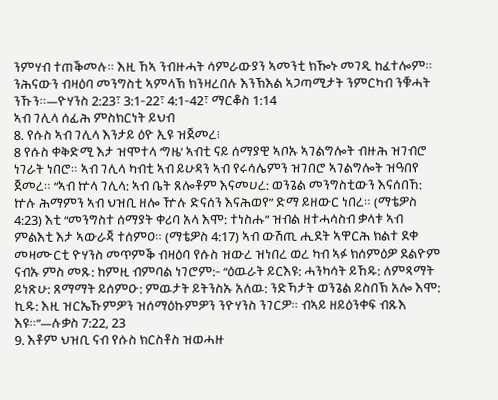ንምሃብ ተጠቕመሉ። እዚ ኸኣ ንብዙሓት ሳምራውያን ኣመንቲ ክዀኑ መገዲ ከፈተሎም። ንሕናውን ብዛዕባ መንግስቲ ኣምላኽ ክንዛረበሉ እንኽእል ኣጋጣሚታት ንምርካብ ንቑሓት ንኹን።—ዮሃንስ 2:23፣ 3:1-22፣ 4:1-42፣ ማርቆስ 1:14
ኣብ ገሊላ ሰፊሕ ምስክርነት ይህብ
8. የሱስ ኣብ ገሊላ እንታይ ዕዮ ኢዩ ዝጀመረ፧
8 የሱስ ቀቅድሚ እታ ዝሞተላ ‘ግዜ’ ኣብቲ ናይ ሰማያዊ ኣቦኡ ኣገልግሎት ብዙሕ ዝገብሮ ነገራት ነበሮ። ኣብ ገሊላ ካብቲ ኣብ ይሁዳን ኣብ የሩሳሌምን ዝገበሮ ኣገልግሎት ዝዓበየ ጀመረ። “ኣብ ኵላ ገሊላ: ኣብ ቤት ጸሎቶም እናመሀረ: ወንጌል መንግስቲውን እናሰበኸ: ኵሉ ሕማምን ኣብ ህዝቢ ዘሎ ዅሉ ድናሰን እናሕወየ” ድማ ይዘውር ነበረ። (ማቴዎስ 4:23) እቲ “መንግስተ ሰማያት ቀሪባ አላ እሞ: ተነስሑ” ዝብል ዘተሓሳስብ ቃላቱ ኣብ ምልእቲ እታ ኣውራጃ ተሰምዐ። (ማቴዎስ 4:17) ኣብ ውሽጢ ሒደት ኣዋርሕ ክልተ ደቀ መዛሙርቲ ዮሃንስ መጥምቕ ብዛዕባ የሱስ ዝውረ ዝነበረ ወረ ካብ ኣፉ ክሰምዕዎ ደልዮም ናብኡ ምስ መጹ: ከምዚ ብምባል ነገሮም:- “ዕዉራት ይርእዩ: ሓንካሳት ይኸዱ: ለምጻማት ይነጽሁ: ጸማማት ይሰምዑ: ምዉታት ይትንስኡ አለዉ: ንድኻታት ወንጌል ይስበኽ አሎ እሞ: ኪዱ: እዚ ዝርኤኹምዎን ዝሰማዕኩምዎን ንዮሃንስ ንገርዎ። ብኣይ ዘይዕንቀፍ ብጹእ እዩ።”—ሉቃስ 7:22, 23
9. እቶም ህዝቢ ናብ የሱስ ክርስቶስ ዝወሓዙ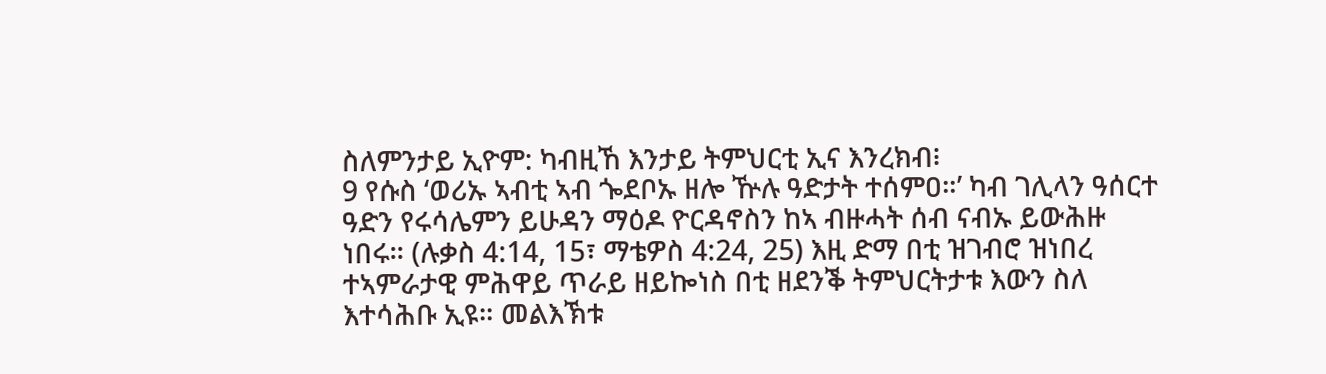ስለምንታይ ኢዮም: ካብዚኸ እንታይ ትምህርቲ ኢና እንረክብ፧
9 የሱስ ‘ወሪኡ ኣብቲ ኣብ ጐደቦኡ ዘሎ ዅሉ ዓድታት ተሰምዐ።’ ካብ ገሊላን ዓሰርተ ዓድን የሩሳሌምን ይሁዳን ማዕዶ ዮርዳኖስን ከኣ ብዙሓት ሰብ ናብኡ ይውሕዙ ነበሩ። (ሉቃስ 4:14, 15፣ ማቴዎስ 4:24, 25) እዚ ድማ በቲ ዝገብሮ ዝነበረ ተኣምራታዊ ምሕዋይ ጥራይ ዘይኰነስ በቲ ዘደንቕ ትምህርትታቱ እውን ስለ እተሳሕቡ ኢዩ። መልእኽቱ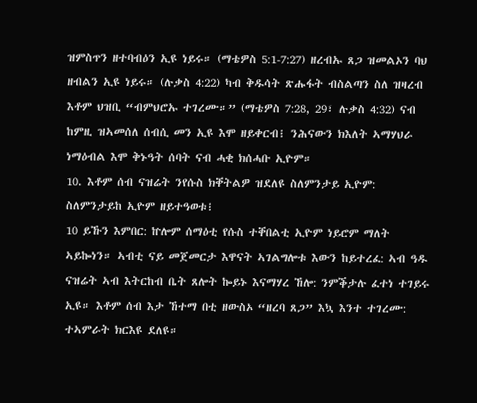ዝምስጥን ዘተባብዕን ኢዩ ነይሩ። (ማቴዎስ 5:1-7:27) ዘረብኡ ጸጋ ዝመልኦን ባህ ዘብልን ኢዩ ነይሩ። (ሉቃስ 4:22) ካብ ቅዱሳት ጽሑፋት ብስልጣን ስለ ዝዛረብ እቶም ህዝቢ “ብምህሮኡ ተገረሙ።” (ማቴዎስ 7:28, 29፣ ሉቃስ 4:32) ናብ ከምዚ ዝኣመሰለ ሰብሲ መን ኢዩ እሞ ዘይቀርብ፧ ንሕናውን ክእለት ኣማሃህራ ነማዕብል እሞ ቅኑዓት ሰባት ናብ ሓቂ ክሰሓቡ ኢዮም።
10. እቶም ሰብ ናዝሬት ንየሱስ ክቐትልዎ ዝደለዩ ስለምንታይ ኢዮም: ስለምንታይከ ኢዮም ዘይተዓወቱ፧
10 ይኹን እምበር: ኵሎም ሰማዕቲ የሱስ ተቐበልቲ ኢዮም ነይሮም ማለት ኣይኰነን። ኣብቲ ናይ መጀመርታ እዋናት ኣገልግሎቱ እውን ከይተረፈ: ኣብ ዓዱ ናዝሬት ኣብ እትርከብ ቤት ጸሎት ኰይኑ እናማሃረ ኸሎ: ንምቕታሉ ፈተነ ተገይሩ ኢዩ። እቶም ሰብ እታ ኸተማ በቲ ዘውስኦ “ዘረባ ጸጋ” እኳ እንተ ተገረሙ: ተኣምራት ክርእዩ ደለዩ።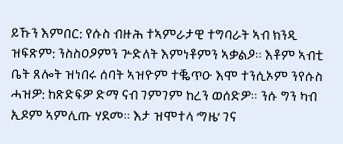ይኹን እምበር: የሱስ ብዙሕ ተኣምራታዊ ተግባራት ኣብ ክንዲ ዝፍጽም: ንስስዐዖምን ጕድለት እምነቶምን ኣቃልዖ። እቶም ኣብቲ ቤት ጸሎት ዝነበሩ ሰባት ኣዝዮም ተቘጥዑ እሞ ተንሲኦም ንየሱስ ሓዝዎ: ከጽድፍዎ ድማ ናብ ገምገም ከረን ወሰድዎ። ንሱ ግን ካብ ኢዶም ኣምሊጡ ሃደመ። እታ ዝሞተላ ‘ግዜ’ ገና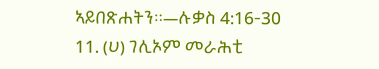ኣይበጽሐትን።—ሉቃስ 4:16-30
11. (ሀ) ገሊኦም መራሕቲ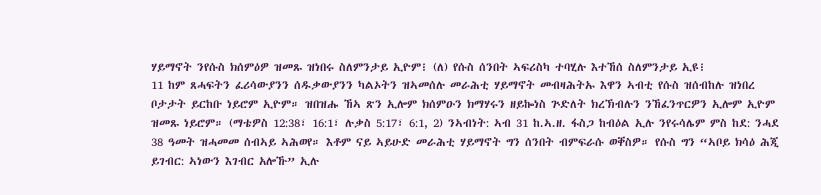ሃይማኖት ንየሱስ ክሰምዕዎ ዝመጹ ዝነበሩ ስለምንታይ ኢዮም፧ (ለ) የሱስ ሰንበት ኣፍሪስካ ተባሂሉ እተኸሰ ስለምንታይ ኢዩ፧
11 ከም ጸሓፍትን ፈሪሳውያንን ሰዱቃውያንን ካልኦትን ዝኣመሰሉ መራሕቲ ሃይማኖት መብዛሕትኡ እዋን ኣብቲ የሱስ ዝሰብከሉ ዝነበረ ቦታታት ይርከቡ ነይሮም ኢዮም። ዝበዝሑ ኸኣ ጽን ኢሎም ክሰምዑን ክማሃሩን ዘይኰነስ ጕድለት ክረኽብሉን ንኸፈንጥርዎን ኢሎም ኢዮም ዝመጹ ነይሮም። (ማቴዎስ 12:38፣ 16:1፣ ሉቃስ 5:17፣ 6:1, 2) ንኣብነት: ኣብ 31 ከ.ኣ.ዘ. ፋስጋ ከብዕል ኢሉ ንየሩሳሌም ምስ ከደ: ንሓደ 38 ዓመት ዝሓመመ ሰብኣይ ኣሕወየ። እቶም ናይ ኣይሁድ መራሕቲ ሃይማኖት ግን ሰንበት ብምፍራሱ ወቐስዎ። የሱስ ግን “ኣቦይ ክሳዕ ሕጂ ይገብር: ኣነውን እገብር አሎኹ” ኢሉ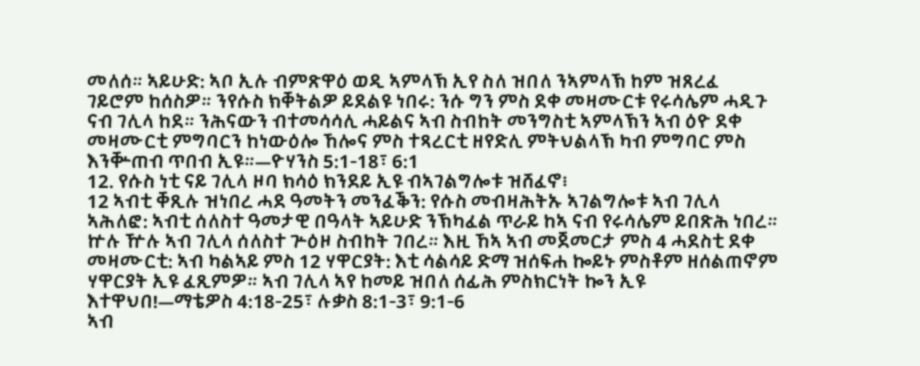መለሰ። ኣይሁድ: ኣቦ ኢሉ ብምጽዋዕ ወዲ ኣምላኽ ኢየ ስለ ዝበለ ንኣምላኽ ከም ዝጸረፈ ገይሮም ከሰስዎ። ንየሱስ ክቐትልዎ ይደልዩ ነበሩ: ንሱ ግን ምስ ደቀ መዛሙርቱ የሩሳሌም ሓዲጉ ናብ ገሊላ ከደ። ንሕናውን ብተመሳሳሊ ሓይልና ኣብ ስብከት መንግስቲ ኣምላኽን ኣብ ዕዮ ደቀ መዛሙርቲ ምግባርን ከነውዕሎ ኸሎና ምስ ተጻረርቲ ዘየድሊ ምትህልላኽ ካብ ምግባር ምስ እንቝጠብ ጥበብ ኢዩ።—ዮሃንስ 5:1-18፣ 6:1
12. የሱስ ነቲ ናይ ገሊላ ዞባ ክሳዕ ክንደይ ኢዩ ብኣገልግሎቱ ዝሸፈኖ፧
12 ኣብቲ ቐጺሉ ዝነበረ ሓደ ዓመትን መንፈቕን: የሱስ መብዛሕትኡ ኣገልግሎቱ ኣብ ገሊላ ኣሕለፎ: ኣብቲ ሰለስተ ዓመታዊ በዓላት ኣይሁድ ንኽካፈል ጥራይ ከኣ ናብ የሩሳሌም ይበጽሕ ነበረ። ኵሉ ዅሉ ኣብ ገሊላ ሰለስተ ጕዕዞ ስብከት ገበረ። እዚ ኸኣ ኣብ መጀመርታ ምስ 4 ሓደስቲ ደቀ መዛሙርቲ: ኣብ ካልኣይ ምስ 12 ሃዋርያት: እቲ ሳልሳይ ድማ ዝሰፍሐ ኰይኑ ምስቶም ዘሰልጠኖም ሃዋርያት ኢዩ ፈጺምዎ። ኣብ ገሊላ ኣየ ከመይ ዝበለ ሰፊሕ ምስክርነት ኰን ኢዩ እተዋህበ!—ማቴዎስ 4:18-25፣ ሉቃስ 8:1-3፣ 9:1-6
ኣብ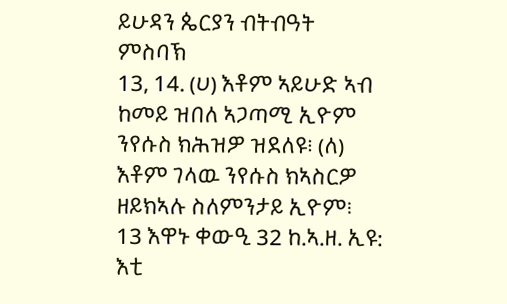ይሁዳን ጴርያን ብትብዓት ምስባኽ
13, 14. (ሀ) እቶም ኣይሁድ ኣብ ከመይ ዝበለ ኣጋጣሚ ኢዮም ንየሱስ ክሕዝዎ ዝደለዩ፧ (ለ) እቶም ገላዉ ንየሱስ ክኣስርዎ ዘይክኣሉ ስለምንታይ ኢዮም፧
13 እዋኑ ቀውዒ 32 ከ.ኣ.ዘ. ኢዩ: እቲ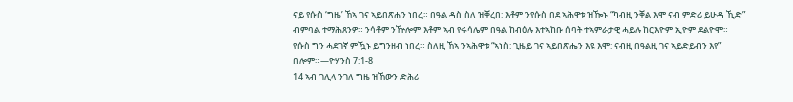ናይ የሱስ ‘ግዜ’ ኸኣ ገና ኣይበጽሐን ነበረ። በዓል ዳስ ስለ ዝቐረበ: እቶም ንየሱስ በደ ኣሕዋቱ ዝዀኑ “ካብዚ ንቐል እሞ ናብ ምድሪ ይሁዳ ኺድ” ብምባል ተማሕጸንዎ። ንሳቶም ንዅሎም እቶም ኣብ የሩሳሌም በዓል ከብዕሉ እተኣከቡ ሰባት ተኣምራታዊ ሓይሉ ከርእዮም ኢዮም ደልዮሞ። የሱስ ግን ሓደገኛ ምዃኑ ይግንዘብ ነበረ። ስለዚ ኸኣ ንኣሕዋቱ “ኣነስ: ጊዜይ ገና ኣይበጽሔን እዩ እሞ: ናብዚ በዓልዚ ገና ኣይድይብን እየ” በሎም።—ዮሃንስ 7:1-8
14 ኣብ ገሊላ ንገለ ግዜ ዝኸውን ድሕሪ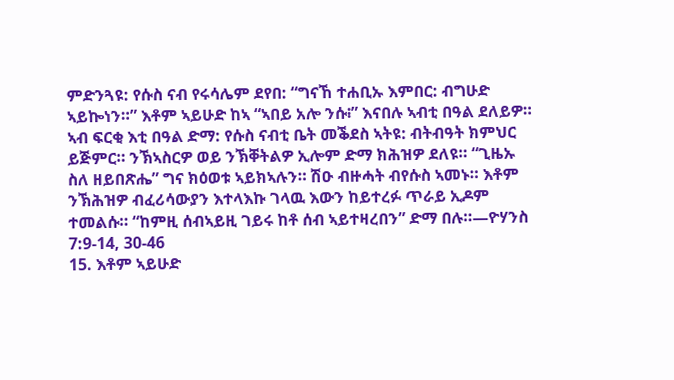ምድንጓዩ: የሱስ ናብ የሩሳሌም ደየበ: “ግናኸ ተሐቢኡ እምበር: ብግሁድ ኣይኰነን።” እቶም ኣይሁድ ከኣ “ኣበይ አሎ ንሱ፧” እናበሉ ኣብቲ በዓል ደለይዎ። ኣብ ፍርቂ እቲ በዓል ድማ: የሱስ ናብቲ ቤት መቕደስ ኣትዩ: ብትብዓት ክምህር ይጅምር። ንኽኣስርዎ ወይ ንኽቐትልዎ ኢሎም ድማ ክሕዝዎ ደለዩ። “ጊዜኡ ስለ ዘይበጽሔ” ግና ክዕወቱ ኣይክኣሉን። ሽዑ ብዙሓት ብየሱስ ኣመኑ። እቶም ንኽሕዝዎ ብፈሪሳውያን እተላእኩ ገላዉ እውን ከይተረፉ ጥራይ ኢዶም ተመልሱ። “ከምዚ ሰብኣይዚ ገይሩ ከቶ ሰብ ኣይተዛረበን” ድማ በሉ።—ዮሃንስ 7:9-14, 30-46
15. እቶም ኣይሁድ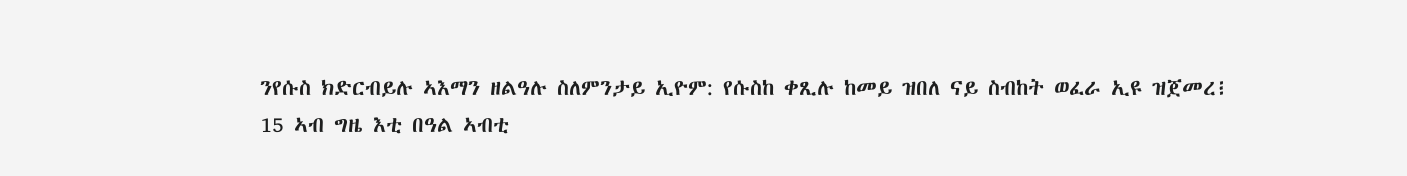ንየሱስ ክድርብይሉ ኣእማን ዘልዓሉ ስለምንታይ ኢዮም: የሱስከ ቀጺሉ ከመይ ዝበለ ናይ ስብከት ወፈራ ኢዩ ዝጀመረ፧
15 ኣብ ግዜ እቲ በዓል ኣብቲ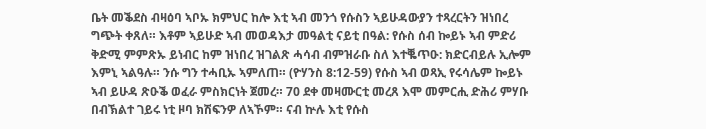ቤት መቕደስ ብዛዕባ ኣቦኡ ክምህር ከሎ እቲ ኣብ መንጎ የሱስን ኣይሁዳውያን ተጻረርትን ዝነበረ ግጭት ቀጸለ። እቶም ኣይሁድ ኣብ መወዳእታ መዓልቲ ናይቲ በዓል: የሱስ ሰብ ኰይኑ ኣብ ምድሪ ቅድሚ ምምጽኡ ይነብር ከም ዝነበረ ዝገልጽ ሓሳብ ብምዝራቡ ስለ እተቘጥዑ: ክድርብይሉ ኢሎም እምኒ ኣልዓሉ። ንሱ ግን ተሓቢኡ ኣምለጠ። (ዮሃንስ 8:12-59) የሱስ ኣብ ወጻኢ የሩሳሌም ኰይኑ ኣብ ይሁዳ ጽዑቕ ወፈራ ምስክርነት ጀመረ። 70 ደቀ መዛሙርቲ መረጸ እሞ መምርሒ ድሕሪ ምሃቡ በብኽልተ ገይሩ ነቲ ዞባ ክሽፍንዎ ለኣኾም። ናብ ኵሉ እቲ የሱስ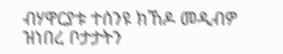ብሃዋርያቱ ተሰንዩ ክኸዶ መዲብዎ ዝነበረ ቦታታትን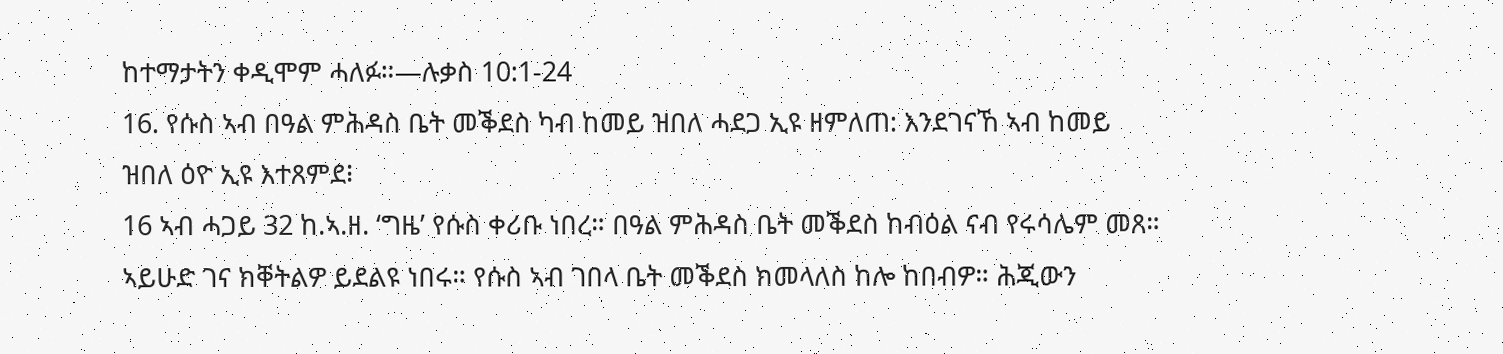ከተማታትን ቀዲሞም ሓለፉ።—ሉቃስ 10:1-24
16. የሱስ ኣብ በዓል ምሕዳስ ቤት መቕደስ ካብ ከመይ ዝበለ ሓደጋ ኢዩ ዘምለጠ: እንደገናኸ ኣብ ከመይ ዝበለ ዕዮ ኢዩ እተጸምደ፧
16 ኣብ ሓጋይ 32 ከ.ኣ.ዘ. ‘ግዜ’ የሱስ ቀሪቡ ነበረ። በዓል ምሕዳስ ቤት መቕደስ ከብዕል ናብ የሩሳሌም መጸ። ኣይሁድ ገና ክቐትልዎ ይደልዩ ነበሩ። የሱስ ኣብ ገበላ ቤት መቕደስ ክመላለስ ከሎ ከበብዎ። ሕጂውን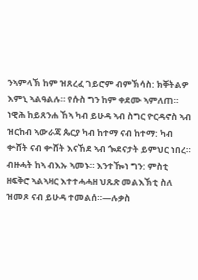ንኣምላኽ ከም ዝጸረፈ ገይሮም ብምኽሳስ: ክቐትልዎ እምኒ ኣልዓልሉ። የሱስ ግን ከም ቀደሙ ኣምለጠ። ነዊሕ ከይጸንሐ ኸኣ ካብ ይሁዳ ኣብ ስግር ዮርዳኖስ ኣብ ዝርከብ ኣውራጃ ጴርያ ካብ ከተማ ናብ ከተማ: ካብ ቍሸት ናብ ቍሸት እናኸደ ኣብ ጐደናታት ይምህር ነበረ። ብዙሓት ከኣ ብእኡ ኣመኑ። እንተዀነ ግን: ምስቲ ዘፍቅሮ ኣልኣዛር እተተሓሓዘ ህጹጽ መልእኽቲ ስለ ዝመጾ ናብ ይሁዳ ተመልሰ።—ሉቃስ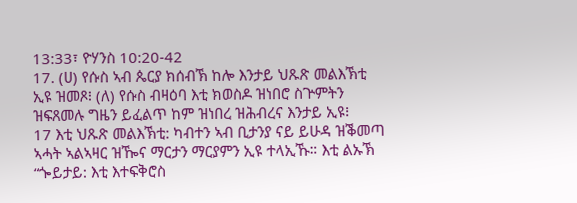13:33፣ ዮሃንስ 10:20-42
17. (ሀ) የሱስ ኣብ ጴርያ ክሰብኽ ከሎ እንታይ ህጹጽ መልእኽቲ ኢዩ ዝመጾ፧ (ለ) የሱስ ብዛዕባ እቲ ክወስዶ ዝነበሮ ስጕምትን ዝፍጸመሉ ግዜን ይፈልጥ ከም ዝነበረ ዝሕብረና እንታይ ኢዩ፧
17 እቲ ህጹጽ መልእኽቲ: ካብተን ኣብ ቢታንያ ናይ ይሁዳ ዝቕመጣ ኣሓት ኣልኣዛር ዝዀና ማርታን ማርያምን ኢዩ ተላኢኹ። እቲ ልኡኽ “ጐይታይ: እቲ እተፍቅሮስ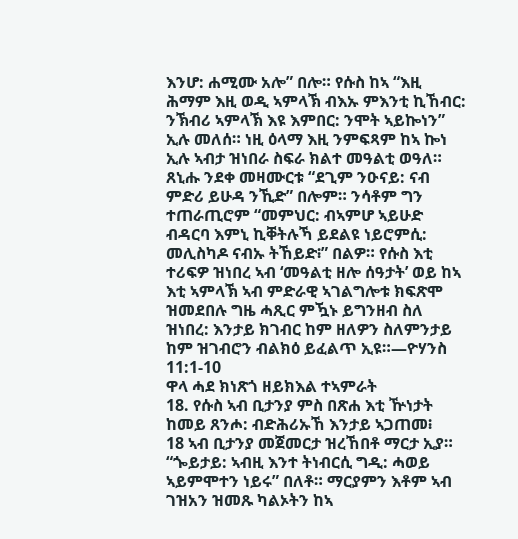እንሆ: ሐሚሙ አሎ” በሎ። የሱስ ከኣ “እዚ ሕማም እዚ ወዲ ኣምላኽ ብእኡ ምእንቲ ኪኸብር: ንኽብሪ ኣምላኽ እዩ እምበር: ንሞት ኣይኰነን” ኢሉ መለሰ። ነዚ ዕላማ እዚ ንምፍጻም ከኣ ኰነ ኢሉ ኣብታ ዝነበራ ስፍራ ክልተ መዓልቲ ወዓለ። ጸኒሑ ንደቀ መዛሙርቱ “ደጊም ንዑናይ: ናብ ምድሪ ይሁዳ ንኺድ” በሎም። ንሳቶም ግን ተጠራጢሮም “መምህር: ብኣምሆ ኣይሁድ ብዳርባ እምኒ ኪቐትሉኻ ይደልዩ ነይሮምሲ: መሊስካዶ ናብኡ ትኸይድ፧” በልዎ። የሱስ እቲ ተሪፍዎ ዝነበረ ኣብ ‘መዓልቲ ዘሎ ሰዓታት’ ወይ ከኣ እቲ ኣምላኽ ኣብ ምድራዊ ኣገልግሎቱ ክፍጽሞ ዝመደበሉ ግዜ ሓጺር ምዃኑ ይግንዘብ ስለ ዝነበረ: እንታይ ክገብር ከም ዘለዎን ስለምንታይ ከም ዝገብሮን ብልክዕ ይፈልጥ ኢዩ።—ዮሃንስ 11:1-10
ዋላ ሓደ ክነጽጎ ዘይክእል ተኣምራት
18. የሱስ ኣብ ቢታንያ ምስ በጽሐ እቲ ዅነታት ከመይ ጸንሖ: ብድሕሪኡኸ እንታይ ኣጋጠመ፧
18 ኣብ ቢታንያ መጀመርታ ዝረኸበቶ ማርታ ኢያ። “ጐይታይ: ኣብዚ እንተ ትነብርሲ ግዲ: ሓወይ ኣይምሞተን ነይሩ” በለቶ። ማርያምን እቶም ኣብ ገዝአን ዝመጹ ካልኦትን ከኣ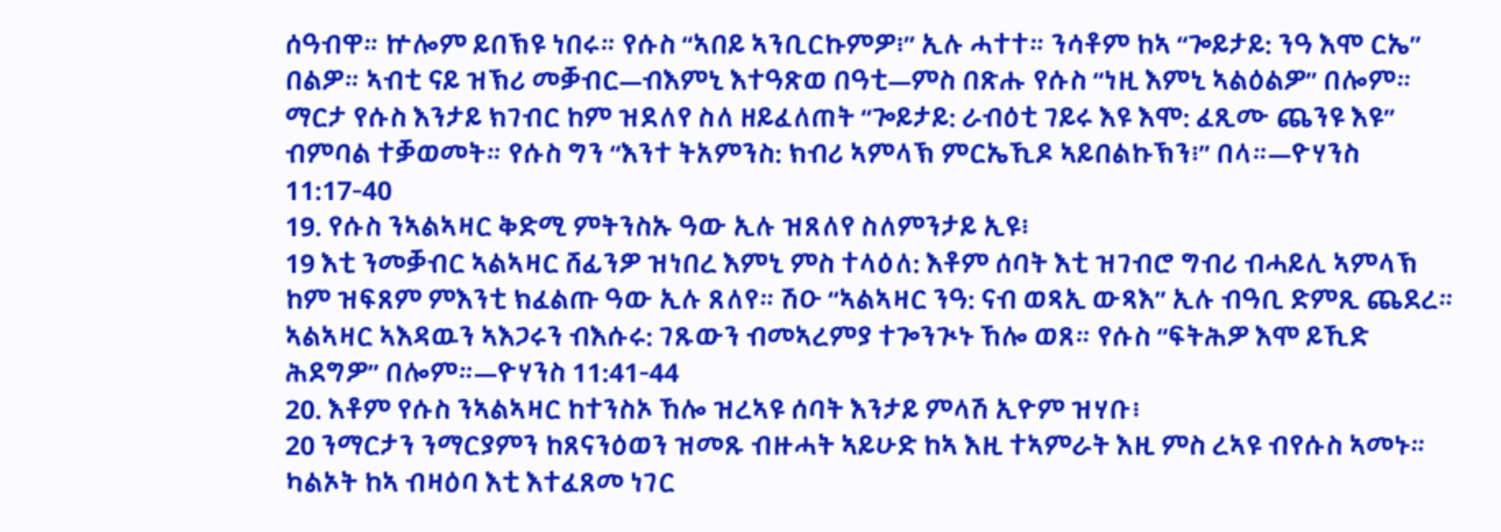ሰዓብዋ። ኵሎም ይበኽዩ ነበሩ። የሱስ “ኣበይ ኣንቢርኩምዎ፧” ኢሉ ሓተተ። ንሳቶም ከኣ “ጐይታይ: ንዓ እሞ ርኤ” በልዎ። ኣብቲ ናይ ዝኽሪ መቓብር—ብእምኒ እተዓጽወ በዓቲ—ምስ በጽሑ የሱስ “ነዚ እምኒ ኣልዕልዎ” በሎም። ማርታ የሱስ እንታይ ክገብር ከም ዝደለየ ስለ ዘይፈለጠት “ጐይታይ: ራብዕቲ ገይሩ እዩ እሞ: ፈጺሙ ጨንዩ እዩ” ብምባል ተቓወመት። የሱስ ግን “እንተ ትአምንስ: ክብሪ ኣምላኽ ምርኤኺዶ ኣይበልኩኽን፧” በላ።—ዮሃንስ 11:17-40
19. የሱስ ንኣልኣዛር ቅድሚ ምትንስኡ ዓው ኢሉ ዝጸለየ ስለምንታይ ኢዩ፧
19 እቲ ንመቓብር ኣልኣዛር ሸፊንዎ ዝነበረ እምኒ ምስ ተላዕለ: እቶም ሰባት እቲ ዝገብሮ ግብሪ ብሓይሊ ኣምላኽ ከም ዝፍጸም ምእንቲ ክፈልጡ ዓው ኢሉ ጸለየ። ሽዑ “ኣልኣዛር ንዓ: ናብ ወጻኢ ውጻእ” ኢሉ ብዓቢ ድምጺ ጨደረ። ኣልኣዛር ኣእዳዉን ኣእጋሩን ብእሱሩ: ገጹውን ብመኣረምያ ተጐንጒኑ ኸሎ ወጸ። የሱስ “ፍትሕዎ እሞ ይኺድ ሕደግዎ” በሎም።—ዮሃንስ 11:41-44
20. እቶም የሱስ ንኣልኣዛር ከተንስኦ ኸሎ ዝረኣዩ ሰባት እንታይ ምላሽ ኢዮም ዝሃቡ፧
20 ንማርታን ንማርያምን ከጸናንዕወን ዝመጹ ብዙሓት ኣይሁድ ከኣ እዚ ተኣምራት እዚ ምስ ረኣዩ ብየሱስ ኣመኑ። ካልኦት ከኣ ብዛዕባ እቲ እተፈጸመ ነገር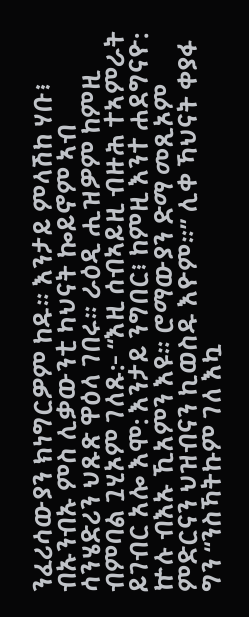ንፈሪሳውያን ክነግርዎም ከዱ። እንታይ ምላሽከ ሃቡ፧ ብኡንብኡ ምስ ሊቃውንቲ ካህናት ኰይኖም ኣብ ሳንሄድሪን ህጹጽ ዋዕላ ገበሩ። ራዕዲ ሒዝዎም ከምዚ ብምባል ጓሂኦም ገለጹ:- “እዚ ሰብኣይዚ ብዙሕ ተኣምራት ይገብር አሎ እሞ: እንታይ ንግበር፧ ከምዚ እንተ ሐደግናዮ: ኵሉ ብእኡ ኺአምን እዩ። ሮማውያን ድማ መጺኦም ምድርናን ህዝብናን ኪወስዱ እዮም።” ሊቀ ኻህናት ቀያፋ ግን “ንስኻትኩም ገለ እኳ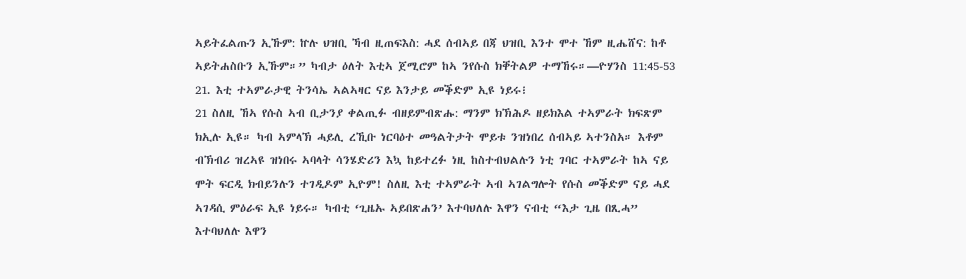ኣይትፈልጡን ኢኹም: ኵሉ ህዝቢ ኻብ ዚጠፍእስ: ሓደ ሰብኣይ በጃ ህዝቢ እንተ ሞተ ኸም ዚሔሸና: ከቶ ኣይትሐስቡን ኢኹም።” ካብታ ዕለት እቲኣ ጀሚሮም ከኣ ንየሱስ ክቐትልዎ ተማኸሩ።—ዮሃንስ 11:45-53
21. እቲ ተኣምራታዊ ትንሳኤ ኣልኣዛር ናይ እንታይ መቕድም ኢዩ ነይሩ፧
21 ስለዚ ኸኣ የሱስ ኣብ ቢታንያ ቀልጢፉ ብዘይምብጽሑ: ማንም ክኽሕዶ ዘይክእል ተኣምራት ክፍጽም ክኢሉ ኢዩ። ካብ ኣምላኽ ሓይሊ ረኺቡ ነርባዕተ መዓልትታት ሞይቱ ንዝነበረ ሰብኣይ ኣተንስአ። እቶም ብኽብሪ ዝረኣዩ ዝነበሩ ኣባላት ሳንሄድሪን እኳ ከይተረፉ ነዚ ከስተብህልሉን ነቲ ገባር ተኣምራት ከኣ ናይ ሞት ፍርዲ ክብይንሉን ተገዲዶም ኢዮም! ስለዚ እቲ ተኣምራት ኣብ ኣገልግሎት የሱስ መቕድም ናይ ሓደ ኣገዳሲ ምዕራፍ ኢዩ ነይሩ። ካብቲ ‘ጊዜኡ ኣይበጽሐን’ እተባህለሉ እዋን ናብቲ “እታ ጊዜ በጺሓ” እተባህለሉ እዋን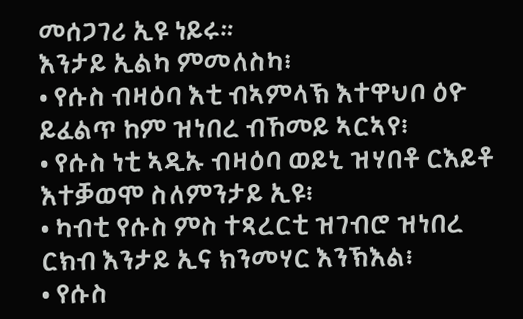መሰጋገሪ ኢዩ ነይሩ።
እንታይ ኢልካ ምመለስካ፧
• የሱስ ብዛዕባ እቲ ብኣምላኽ እተዋህቦ ዕዮ ይፈልጥ ከም ዝነበረ ብኸመይ ኣርኣየ፧
• የሱስ ነቲ ኣዲኡ ብዛዕባ ወይኒ ዝሃበቶ ርእይቶ እተቓወሞ ስለምንታይ ኢዩ፧
• ካብቲ የሱስ ምስ ተጻረርቲ ዝገብሮ ዝነበረ ርክብ እንታይ ኢና ክንመሃር እንኽእል፧
• የሱስ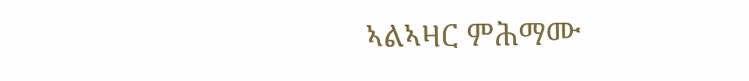ኣልኣዛር ምሕማሙ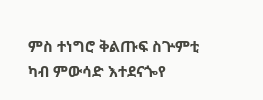ምስ ተነግሮ ቅልጡፍ ስጕምቲ ካብ ምውሳድ እተደናጐየ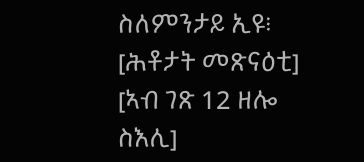ስለምንታይ ኢዩ፧
[ሕቶታት መጽናዕቲ]
[ኣብ ገጽ 12 ዘሎ ስእሊ]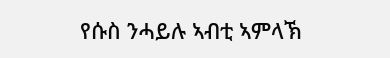የሱስ ንሓይሉ ኣብቲ ኣምላኽ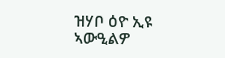ዝሃቦ ዕዮ ኢዩ ኣውዒልዎ